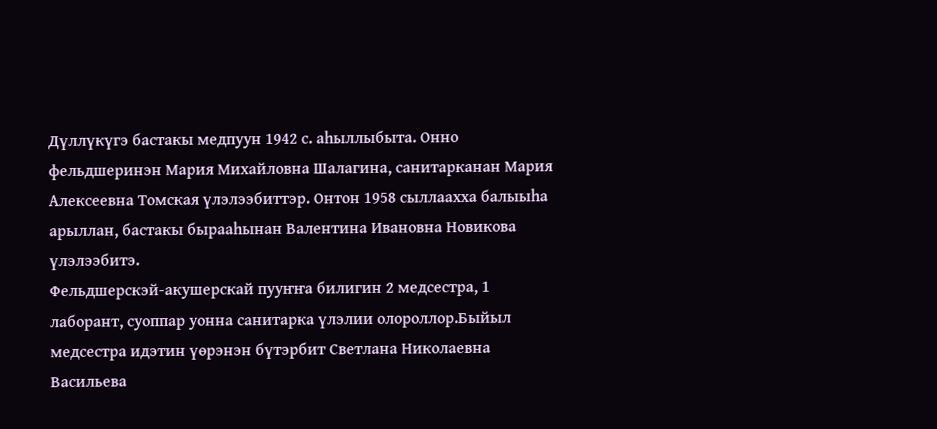Дүллүкүгэ бастакы медпуун 1942 с. аһыллыбыта. Онно фельдшеринэн Мария Михайловна Шалагина, санитарканан Мария Алексеевна Томская үлэлээбиттэр. Онтон 1958 сыллаахха балыыһа арыллан, бастакы бырааһынан Валентина Ивановна Новикова үлэлээбитэ.
Фельдшерскэй-акушерскай пууҥҥа билигин 2 медсестра, 1 лаборант, суоппар уонна санитарка үлэлии олороллор.Быйыл медсестра идэтин үөрэнэн бүтэрбит Светлана Николаевна Васильева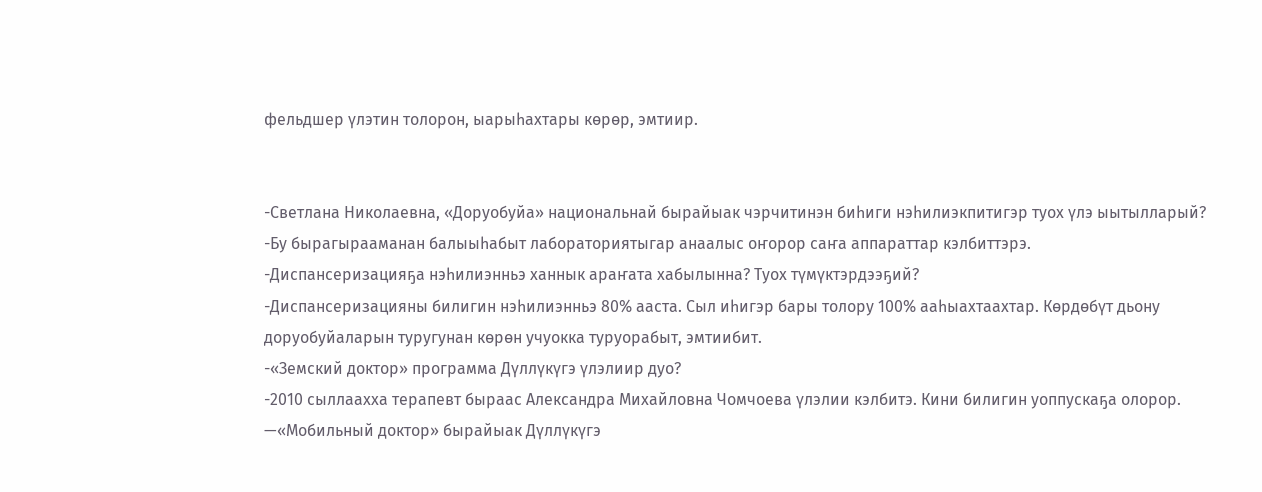фельдшер үлэтин толорон, ыарыһахтары көрөр, эмтиир.


-Светлана Николаевна, «Доруобуйа» национальнай бырайыак чэрчитинэн биһиги нэһилиэкпитигэр туох үлэ ыытылларый?
-Бу бырагырааманан балыыһабыт лабораториятыгар анаалыс оҥорор саҥа аппараттар кэлбиттэрэ.
-Диспансеризацияҕа нэһилиэнньэ ханнык араҥата хабылынна? Туох түмүктэрдээҕий?
-Диспансеризацияны билигин нэһилиэнньэ 80% ааста. Сыл иһигэр бары толору 100% ааһыахтаахтар. Көрдөбүт дьону доруобуйаларын туругунан көрөн учуокка туруорабыт, эмтиибит.
-«Земский доктор» программа Дүллүкүгэ үлэлиир дуо?
-2010 сыллаахха терапевт быраас Александра Михайловна Чомчоева үлэлии кэлбитэ. Кини билигин уоппускаҕа олорор.
—«Мобильный доктор» бырайыак Дүллүкүгэ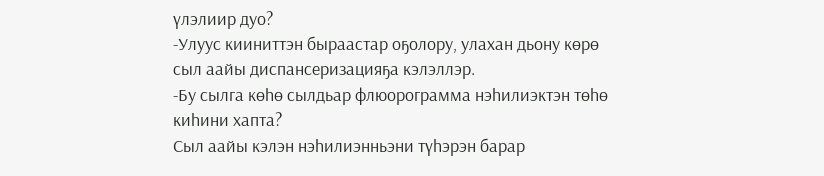үлэлиир дуо?
-Улуус кииниттэн быраастар оҕолору, улахан дьону көрө сыл аайы диспансеризацияҕа кэлэллэр.
-Бу сылга көһө сылдьар флюорограмма нэһилиэктэн төһө киһини хапта?
Сыл аайы кэлэн нэһилиэнньэни түһэрэн барар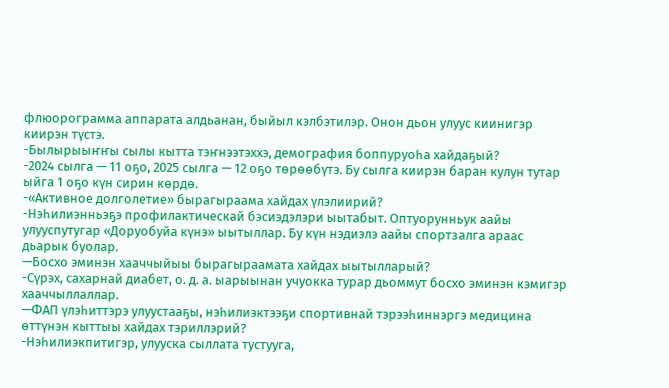флюорограмма аппарата алдьанан, быйыл кэлбэтилэр. Онон дьон улуус киинигэр киирэн түстэ.
-Былырыыҥҥы сылы кытта тэҥнээтэххэ, демография боппуруоһа хайдаҕый?
-2024 сылга — 11 оҕо, 2025 сылга — 12 оҕо төрөөбүтэ. Бу сылга киирэн баран кулун тутар ыйга 1 оҕо күн сирин көрдө.
-«Активное долголетие» бырагыраама хайдах үлэлиирий?
-Нэһилиэнньэҕэ профилактическай бэсиэдэлэри ыытабыт. Оптуорунньук аайы улууспутугар «Доруобуйа күнэ» ыытыллар. Бу күн нэдиэлэ аайы спортзалга араас дьарык буолар.
—Босхо эминэн хааччыйыы бырагыраамата хайдах ыытылларый?
-Сүрэх, сахарнай диабет, о. д. а. ыарыынан учуокка турар дьоммут босхо эминэн кэмигэр хааччыллаллар.
—ФАП үлэһиттэрэ улуустааҕы, нэһилиэктээҕи спортивнай тэрээһиннэргэ медицина өттүнэн кыттыы хайдах тэриллэрий?
-Нэһилиэкпитигэр, улууска сыллата тустууга,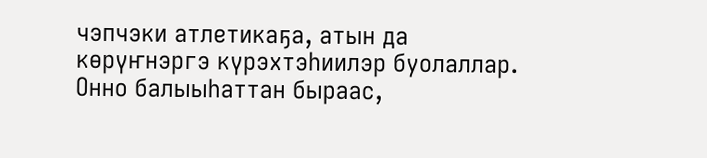чэпчэки атлетикаҕа, атын да көрүҥнэргэ күрэхтэһиилэр буолаллар. Онно балыыһаттан быраас,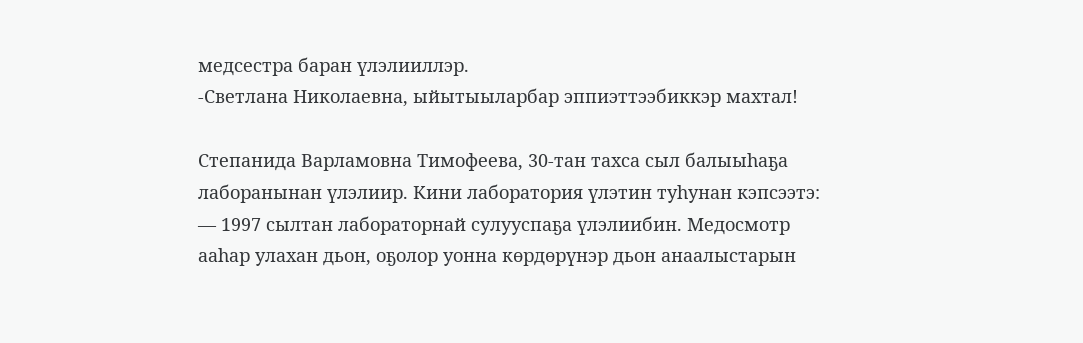медсестра баран үлэлииллэр.
-Светлана Николаевна, ыйытыыларбар эппиэттээбиккэр махтал!

Степанида Варламовна Тимофеева, 30-тан тахса сыл балыыһаҕа лаборанынан үлэлиир. Кини лаборатория үлэтин туһунан кэпсээтэ:
— 1997 сылтан лабораторнай сулууспаҕа үлэлиибин. Медосмотр ааһар улахан дьон, оҕолор уонна көрдөрүнэр дьон анаалыстарын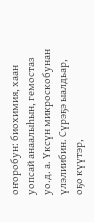оҥоробун: биохимия, хаан уопсай анаалыһын, гемостаз уо.д. а. Үксүн микроскобунан үлэлиибин. Сүрэҕэ ыалдьар, оҕо күүтэр,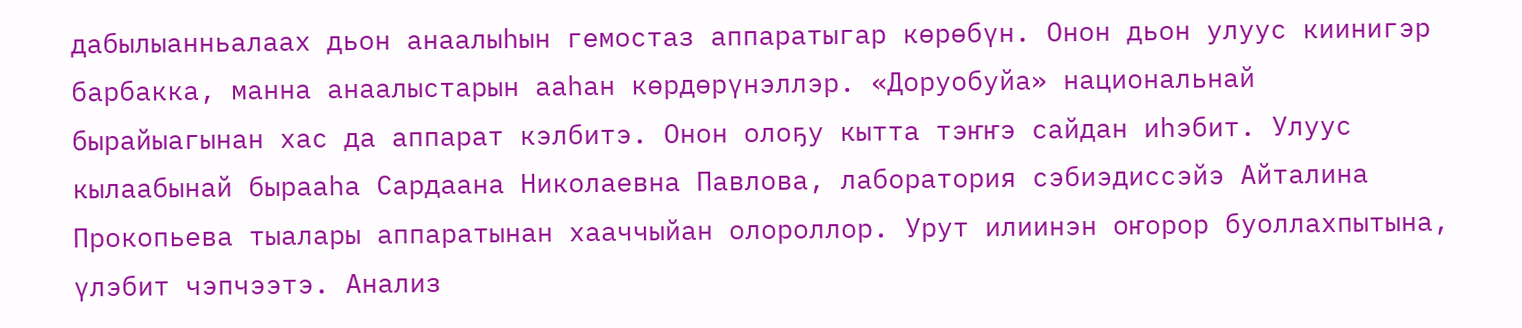дабылыанньалаах дьон анаалыһын гемостаз аппаратыгар көрөбүн. Онон дьон улуус киинигэр барбакка, манна анаалыстарын ааһан көрдөрүнэллэр. «Доруобуйа» национальнай бырайыагынан хас да аппарат кэлбитэ. Онон олоҕу кытта тэҥҥэ сайдан иһэбит. Улуус кылаабынай бырааһа Сардаана Николаевна Павлова, лаборатория сэбиэдиссэйэ Айталина Прокопьева тыалары аппаратынан хааччыйан олороллор. Урут илиинэн оҥорор буоллахпытына, үлэбит чэпчээтэ. Анализ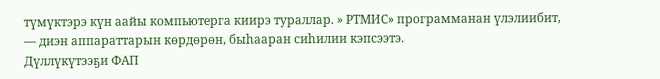түмүктэрэ күн аайы компьютерга киирэ тураллар. » РТМИС» программанан үлэлиибит, — диэн аппараттарын көрдөрөн, быһааран сиһилии кэпсээтэ.
Дүллүкүтээҕи ФАП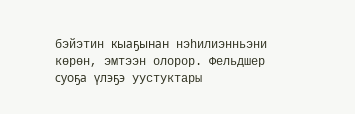бэйэтин кыаҕынан нэһилиэнньэни көрөн, эмтээн олорор. Фельдшер суоҕа үлэҕэ уустуктары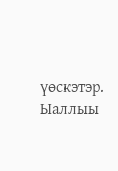үөскэтэр. Ыаллыы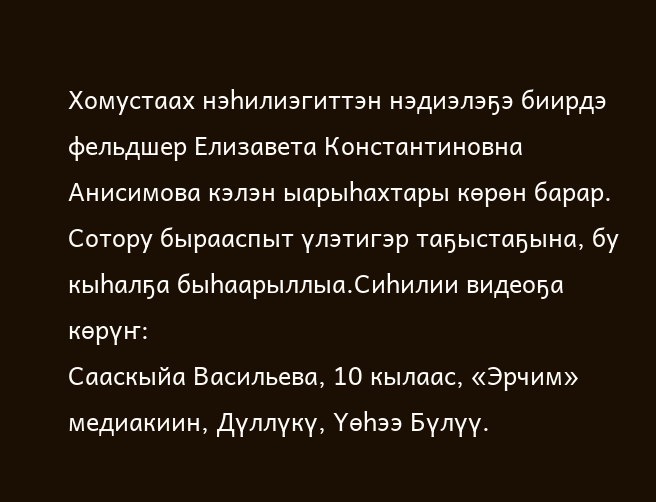Хомустаах нэһилиэгиттэн нэдиэлэҕэ биирдэ фельдшер Елизавета Константиновна Анисимова кэлэн ыарыһахтары көрөн барар. Сотору бырааспыт үлэтигэр таҕыстаҕына, бу кыһалҕа быһаарыллыа.Сиһилии видеоҕа көрүҥ:
Сааскыйа Васильева, 10 кылаас, «Эрчим» медиакиин, Дүллүкү, Үөһээ Бүлүү.